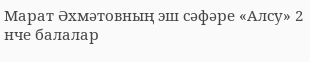Марат Әхмәтовның эш сәфәре «Алсу» 2 нче балалар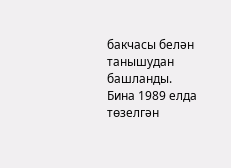бакчасы белән танышудан башланды. Бина 1989 елда төзелгән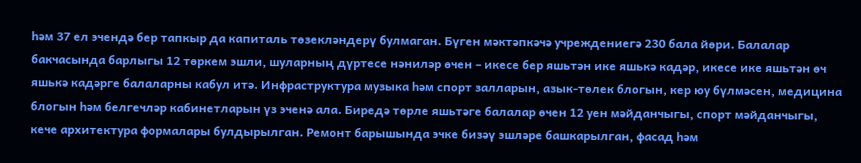һәм 37 ел эчендә бер тапкыр да капиталь төзекләндерү булмаган. Бүген мәктәпкәчә учреждениегә 230 бала йөри. Балалар бакчасында барлыгы 12 төркем эшли, шуларның дүртесе нәниләр өчен – икесе бер яшьтән ике яшькә кадәр, икесе ике яшьтән өч яшькә кадәрге балаларны кабул итә. Инфраструктура музыка һәм спорт залларын, азык-төлек блогын, кер юу бүлмәсен, медицина блогын һәм белгечләр кабинетларын үз эченә ала. Биредә төрле яшьтәге балалар өчен 12 уен мәйданчыгы, спорт мәйданчыгы, кече архитектура формалары булдырылган. Ремонт барышында эчке бизәү эшләре башкарылган, фасад һәм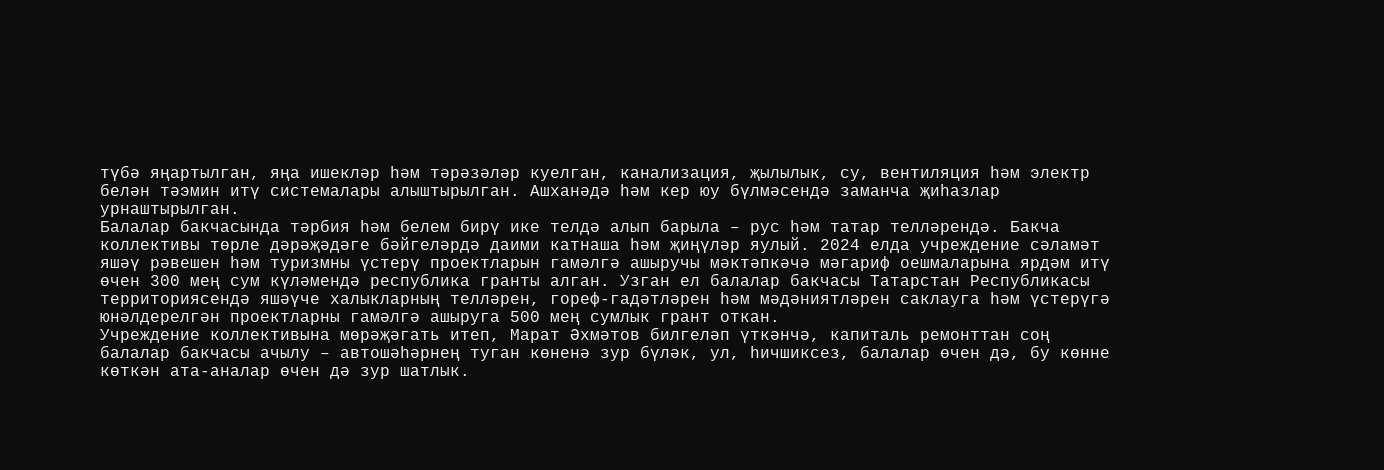түбә яңартылган, яңа ишекләр һәм тәрәзәләр куелган, канализация, җылылык, су, вентиляция һәм электр белән тәэмин итү системалары алыштырылган. Ашханәдә һәм кер юу бүлмәсендә заманча җиһазлар урнаштырылган.
Балалар бакчасында тәрбия һәм белем бирү ике телдә алып барыла – рус һәм татар телләрендә. Бакча коллективы төрле дәрәҗәдәге бәйгеләрдә даими катнаша һәм җиңүләр яулый. 2024 елда учреждение сәламәт яшәү рәвешен һәм туризмны үстерү проектларын гамәлгә ашыручы мәктәпкәчә мәгариф оешмаларына ярдәм итү өчен 300 мең сум күләмендә республика гранты алган. Узган ел балалар бакчасы Татарстан Республикасы территориясендә яшәүче халыкларның телләрен, гореф-гадәтләрен һәм мәдәниятләрен саклауга һәм үстерүгә юнәлдерелгән проектларны гамәлгә ашыруга 500 мең сумлык грант откан.
Учреждение коллективына мөрәҗәгать итеп, Марат Әхмәтов билгеләп үткәнчә, капиталь ремонттан соң балалар бакчасы ачылу – автошәһәрнең туган көненә зур бүләк, ул, һичшиксез, балалар өчен дә, бу көнне көткән ата-аналар өчен дә зур шатлык.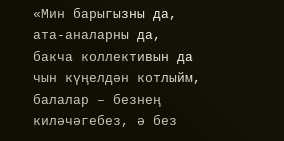«Мин барыгызны да, ата-аналарны да, бакча коллективын да чын күңелдән котлыйм, балалар – безнең киләчәгебез, ә без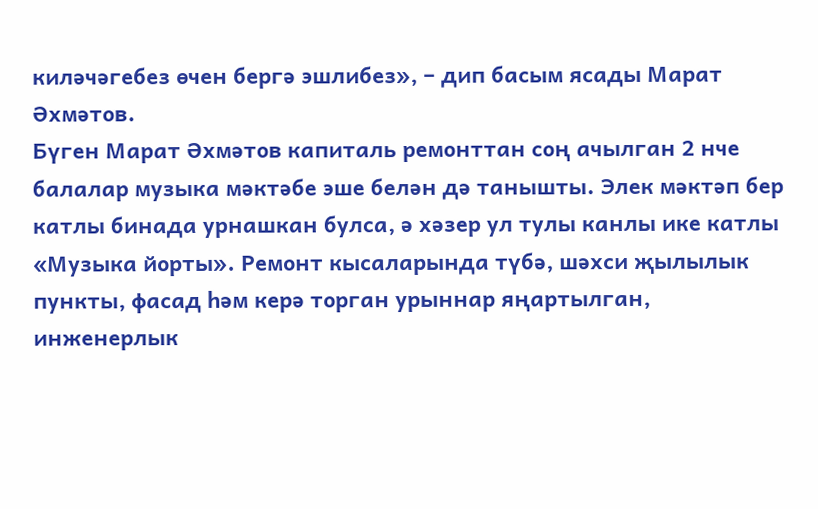киләчәгебез өчен бергә эшлибез», – дип басым ясады Марат Әхмәтов.
Бүген Марат Әхмәтов капиталь ремонттан соң ачылган 2 нче балалар музыка мәктәбе эше белән дә танышты. Элек мәктәп бер катлы бинада урнашкан булса, ә хәзер ул тулы канлы ике катлы «Музыка йорты». Ремонт кысаларында түбә, шәхси җылылык пункты, фасад һәм керә торган урыннар яңартылган, инженерлык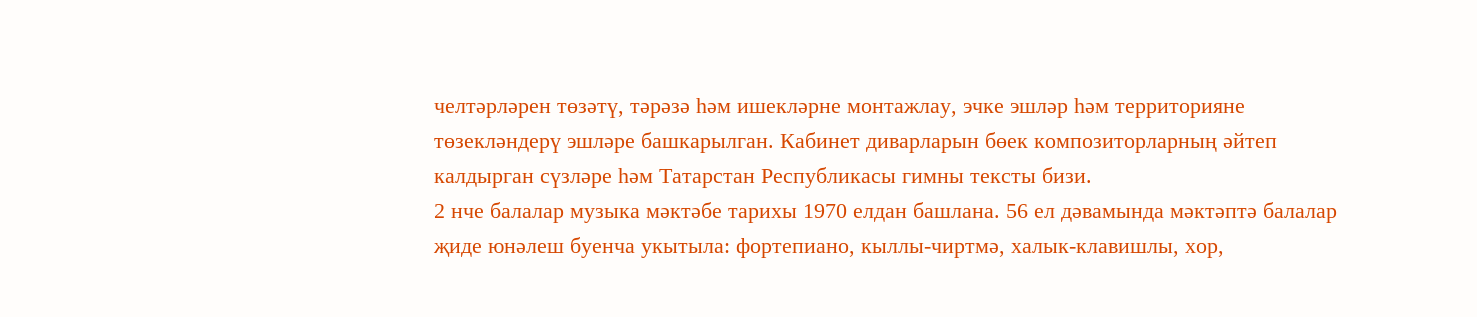челтәрләрен төзәтү, тәрәзә һәм ишекләрне монтажлау, эчке эшләр һәм территорияне төзекләндерү эшләре башкарылган. Кабинет диварларын бөек композиторларның әйтеп калдырган сүзләре һәм Татарстан Республикасы гимны тексты бизи.
2 нче балалар музыка мәктәбе тарихы 1970 елдан башлана. 56 ел дәвамында мәктәптә балалар җиде юнәлеш буенча укытыла: фортепиано, кыллы-чиртмә, халык-клавишлы, хор,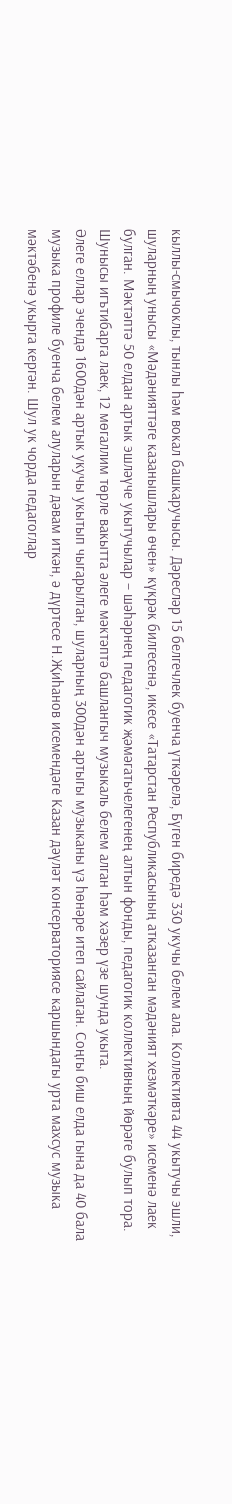кыллы-смычоклы, тынлы һәм вокал башкаручысы. Дәресләр 15 белгечлек буенча үткәрелә, Бүген биредә 330 укучы белем ала. Коллективта 44 укытучы эшли, шуларның унысы «Мәдәнияттәге казанышлары өчен» күкрәк билгесенә, икесе «Татарстан Республикасының атказанган мәдәният хезмәткәре» исеменә лаек булган. Мәктәптә 50 елдан артык эшләүче укытучылар – шәһәрнең педагогик җәмәгатьчелегенең алтын фонды, педагогик коллективның йөрәге булып тора. Шунысы игътибарга лаек, 12 мөгаллим төрле вакытта әлеге мәктәптә башлангыч музыкаль белем алган һәм хәзер үзе шунда укыта.
Әлеге еллар эчендә 1600дән артык укучы укытып чыгарылган, шуларның 300дән артыгы музыканы үз һөнәре итеп сайлаган. Соңгы биш елда гына да 40 бала музыка профиле буенча белем алуларын дәвам иткән, ә дүртесе Н.Җиһанов исемендәге Казан дәүләт консерваториясе каршындагы урта махсус музыка мәктәбенә укырга кергән. Шул ук чорда педагоглар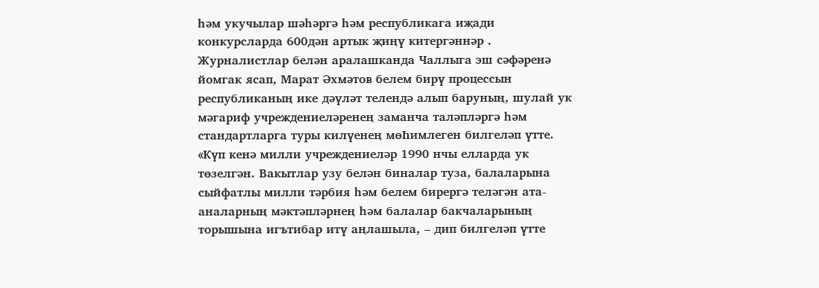һәм укучылар шәһәргә һәм республикага иҗади конкурсларда 600дән артык җиңү китергәннәр .
Журналистлар белән аралашканда Чаллыга эш сәфәренә йомгак ясап, Марат Әхмәтов белем бирү процессын республиканың ике дәүләт телендә алып баруның, шулай ук мәгариф учреждениеләренең заманча таләпләргә һәм стандартларга туры килүенең мөҺимлеген билгеләп үтте. «Күп кенә милли учреждениеләр 1990 нчы елларда ук төзелгән. Вакытлар узу белән биналар туза, балаларына сыйфатлы милли тәрбия һәм белем бирергә теләгән ата-аналарның мәктәпләрнең һәм балалар бакчаларының торышына игътибар итү аңлашыла, – дип билгеләп үтте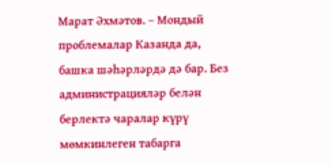Марат Әхмәтов. – Мондый проблемалар Казанда да, башка шәһәрләрдә дә бар. Без администрацияләр белән берлектә чаралар күрү мөмкинлеген табарга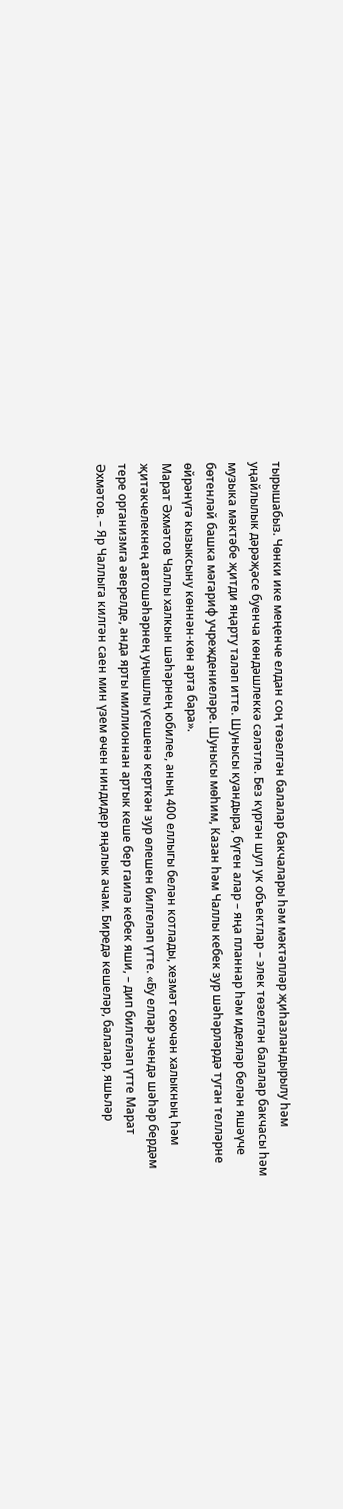тырышабыз. Чөнки ике меңенче елдан соң төзелгән балалар бакчалары һәм мәктәпләр җиһазландырылу һәм уңайлылык дәрәҗәсе буенча көндәшлеккә сәләтле. Без күргән шул ук объектлар – элек төзелгән балалар бакчасы һәм музыка мәктәбе җитди яңарту таләп итте. Шунысы куандыра, бүген алар – яңа планнар һәм идеяләр белән яшәүче бөтенләй башка мәгариф учреждениеләре. Шунысы мөһим, Казан һәм Чаллы кебек зур шәһәрләрдә туган телләрне өйрәнүгә кызыксыну көннән-көн арта бара».
Марат Әхмәтов Чаллы халкын шәһәрнең юбилее, аның 400 еллыгы белән котлады, хезмәт сөючән халыкның һәм җитәкчелекнең автошәһәрнең уңышлы үсешенә керткән зур өлешен билгеләп үтте. «Бу еллар эчендә шәһәр бердәм тере организмга әверелде, анда ярты миллионнан артык кеше бер гаилә кебек яши, – дип билгеләп үтте Марат Әхмәтов. – Яр Чаллыга килгән саен мин үзем өчен ниндидер яңалык ачам. Биредә кешеләр, балалар, яшьләр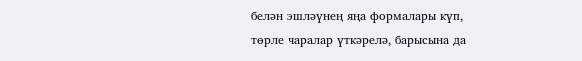белән эшләүнең яңа формалары күп, төрле чаралар үткәрелә, барысына да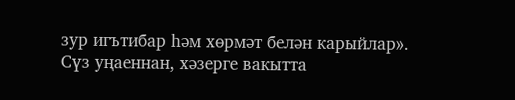зур игътибар һәм хөрмәт белән карыйлар».
Сүз уңаеннан, хәзерге вакытта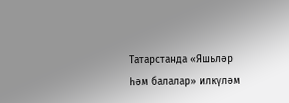Татарстанда «Яшьләр һәм балалар» илкүләм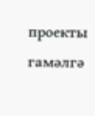проекты гамәлгә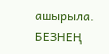ашырыла.
БЕЗНЕҢ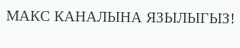МАКС КАНАЛЫНА ЯЗЫЛЫГЫЗ!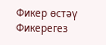Фикер өстәү
Фикерегез